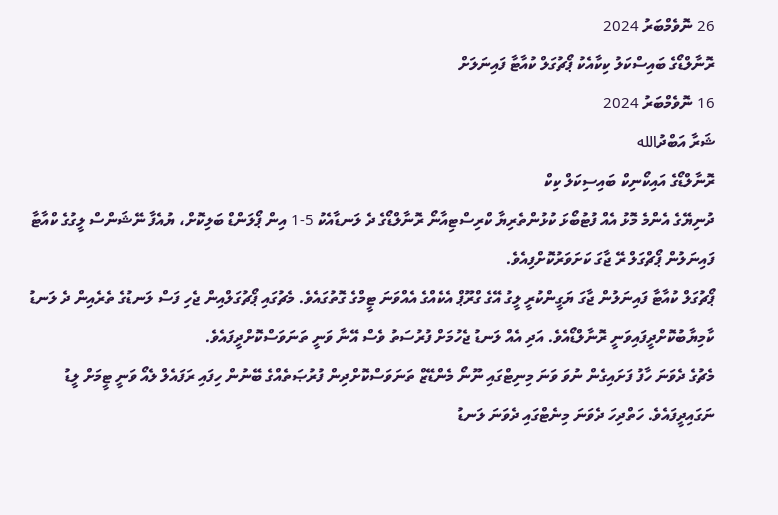26 ނޮވެމްބަރު 2024
ރޮނާލްޑޯގެ ބައިސްކަލު ކިކާއެކު ޕޯޗުގަލް ކުއާޓާ ފައިނަލަށް
16 ނޮވެމްބަރު 2024
ޝަރާ އަބްދުالله
ރޮނާލްޑޯގެ އައިކޯނިކް ބައިސިކަލް ކިކް
ދުނިޔޭގެ އެންމެ މޮޅު އެއް ފުޓުބޯޅަ ކުޅުންތެރިޔާ ކްރިސްޓިއާނޯ ރޮނާލްޑޯގެ ދެ ލަނޑާއެކު 5-1 އިން ޕޯލަންޑް ބަލިކޮށް، ޔުއެފާ ނޭޝަންސް ލީގުގެ ކްއާޓާ ފައިނަލުން ޕޯޗްގަލް ރޭ ޖާގަ ކަށަވަރުކޮށްފިއެވެ.
ޕޯޗުގަލް ކުއާޓާ ފައިނަލުން ޖާގަ ޔަގީންކުރީ ލީގު އޭގެ ގްރޫޕް އެކެއްގެ އެއްވަނަ ޓީމްގެ ގޮތުގައެވެ. މެޗުގައި ޕޯޗުގަލްއިން ޖެހި ފަސް ލަނޑުގެ ތެރެއިން ދެ ލަނޑު ކާމިޔާބުކޮށްދީފައިވަނީ ރޮނާލްޑޯއެވެ. އަދި އެއް ލަނޑު ޖެހުމަށް ފުރުސަތު ވެސް އޭނާ ވަނީ ތަނަވަސްކޮށްދީފައެވެ.
މެޗުގެ ދެވަނަ ހާފު ފަށައިގެން ނުވަ ވަނަ މިނިޓްގައި ނޫނޯ މެންޑޭޒް ތަނަވަސްކޮށްދިން ފުރުޞަތެއްގެ ބޭނުން ހިފައި ރަފައެލް ލެއޯ ވަނީ ޓީމަށް ލީޑު ނަގައިދީފައެވެ. ހަތްދިހަ ދެވަނަ މިނެޓްގައި ދެވަނަ ލަނޑު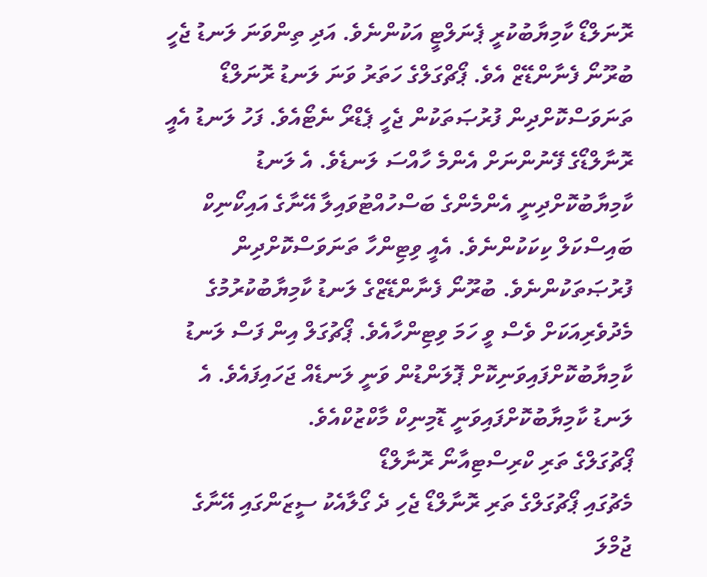ރޮނަލްޑޯ ކާމިޔާބުކުރީ ޕެނަލްޓީ އަކުންނެވެ. އަދި ތިންވަނަ ލަނޑު ޖެހީ ބުރޫނޯ ފެނާންޑޭޒް އެވެ. ޕޯޗްގަލްގެ ހަތަރު ވަނަ ލަނޑު ރޮނަލްޑޯ ތަނަވަސްކޮށްދިން ފުރުޞަތަކުން ޖެހީ ޕެޑްރޯ ނެޓޯއެވެ. ފަހު ލަނޑު އެއީ ރޮނާލްޑޯގެ ފޭނުންނަށް އެންމެ ހާއްސަ ލަނޑެވެ. އެ ލަނޑު ކާމިޔާބުކޮށްދިނީ އެންމެންގެ ބަސްހުއްޓުވައިލާ އޭނާގެ އައިކޯނިކް ބައިސްކަލް ކިކަކުންނެވެ. އެއީ ވިޓިންހާ ތަނަވަސްކޮށްދިން ފުރުޞަތަކުންނެވެ. ބުރޫނޯ ފެނާންޑޭޒްގެ ލަނޑު ކާމިޔާބުކުރުމުގެ މެދުވެރިއަކަށް ވެސް ވީ ހަމަ ވިޓިންހާއެވެ. ޕޯޗުގަލް އިން ފަސް ލަނޑު ކާމިޔާބުކޮށްފައިވަނިކޮށް ޕޮލަންޑުން ވަނީ ލަނޑެއް ޖަހައިފައެވެ. އެ ލަނޑު ކާމިޔާބުކޮށްފައިވަނީ ޑޮމިނިކް މާކްޒުކްއެވެ.
ޕޯޗުގަލްގެ ތަރި ކްރިސްޓިއާނޯ ރޮނާލްޑޯ
މެޗުގައި ޕޯޗުގަލްގެ ތަރި ރޮނާލްޑޯ ޖެހި ދެ ގޯލާއެކު ސީޒަންގައި އޭނާގެ ޖުމްލަ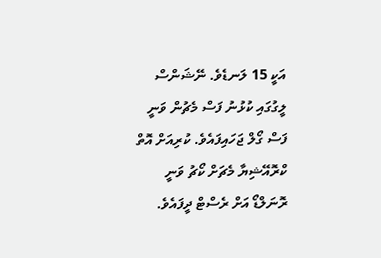އަކީ 15 ލަނޑެވެ. ނޭޝަންސް ލީގުގައި ކުޅުނު ފަސް މެޗުން ވަނީ ފަސް ގޯލް ޖަހައިފައެވެ. ކުރިއަށް އޮތް ކްރޮއޭޝިޔާ މެޗަށް ކޯޗު ވަނީ ރޮނަލްޑޯ އަށް ރެސްޓް ދީފައެވެ.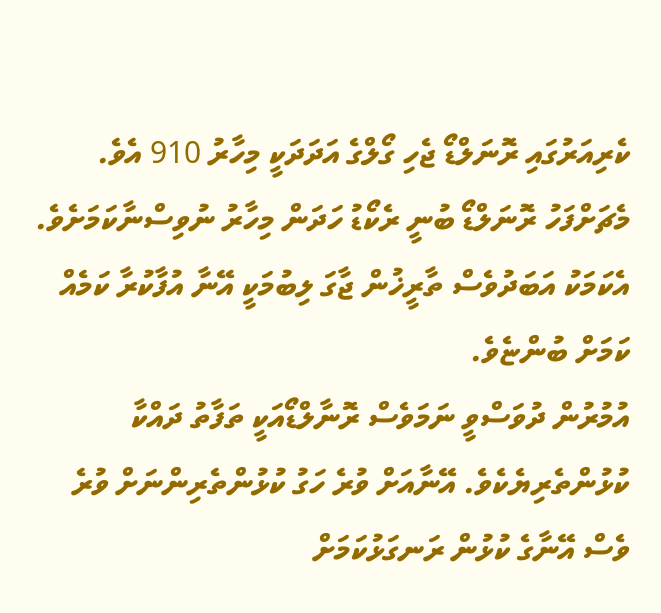ކެރިއަރުގައި ރޮނަލްޑޯ ޖެހި ގޯލްގެ އަދަދަކީ މިހާރު 910 އެވެ.
މެޗަށްފަހު ރޮނަލްޑޯ ބުނީ ރެކޯޑު ހަދަން މިހާރު ނުވިސްނާކަމަށެވެ. އެކަމަކު އަބަދުވެސް ތާރީޚުން ޖާގަ ލިބުމަކީ އޭނާ އުފާކުރާ ކަމެއް ކަމަށް ބުންޏެވެ.
އުމުރުން ދުވަސްވީ ނަމަވެސް ރޮނާލްޑޯއަކީ ތަފާތު ދައްކާ ކުޅުންތެރިޔެކެވެ. އޭނާއަށް ވުރެ ހަގު ކުޅުންތެރިންނަށް ވުރެ ވެސް އޭނާގެ ކުޅުން ރަނގަޅުކަމަށް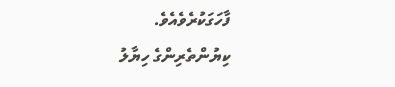ފާހަގަކުރެވެއެވެ.
ކިޔުންތެރިންގެ ހިޔާލު